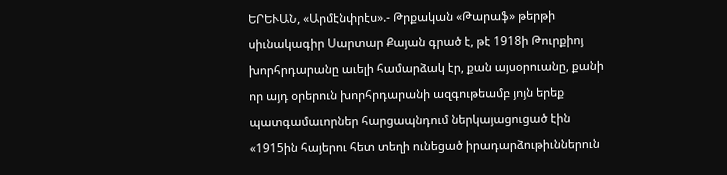ԵՐԵՒԱՆ, «Արմէնփրէս».- Թրքական «Թարաֆ» թերթի սիւնակագիր Սարտար Քայան գրած է, թէ 1918ի Թուրքիոյ խորհրդարանը աւելի համարձակ էր, քան այսօրուանը, քանի որ այդ օրերուն խորհրդարանի ազգութեամբ յոյն երեք պատգամաւորներ հարցապնդում ներկայացուցած էին «1915ին հայերու հետ տեղի ունեցած իրադարձութիւններուն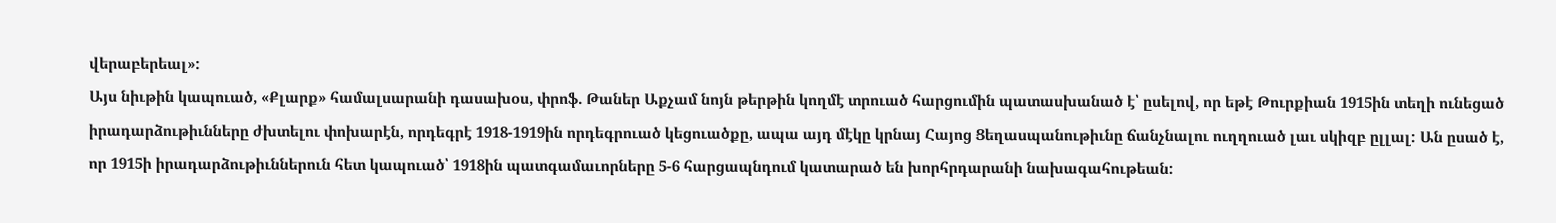վերաբերեալ»:
Այս նիւթին կապուած, «Քլարք» համալսարանի դասախօս, փրոֆ. Թաներ Աքչամ նոյն թերթին կողմէ տրուած հարցումին պատասխանած է՝ ըսելով, որ եթէ Թուրքիան 1915ին տեղի ունեցած իրադարձութիւնները ժխտելու փոխարէն, որդեգրէ 1918-1919ին որդեգրուած կեցուածքը, ապա այդ մէկը կրնայ Հայոց Ցեղասպանութիւնը ճանչնալու ուղղուած լաւ սկիզբ ըլլալ: Ան ըսած է, որ 1915ի իրադարձութիւններուն հետ կապուած՝ 1918ին պատգամաւորները 5-6 հարցապնդում կատարած են խորհրդարանի նախագահութեան: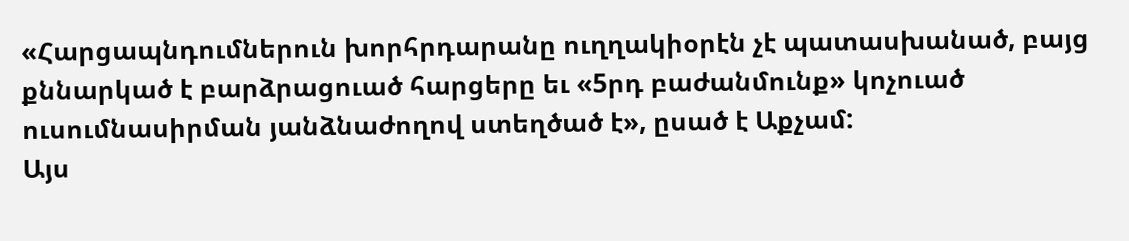«Հարցապնդումներուն խորհրդարանը ուղղակիօրէն չէ պատասխանած, բայց քննարկած է բարձրացուած հարցերը եւ «5րդ բաժանմունք» կոչուած ուսումնասիրման յանձնաժողով ստեղծած է», ըսած է Աքչամ:
Այս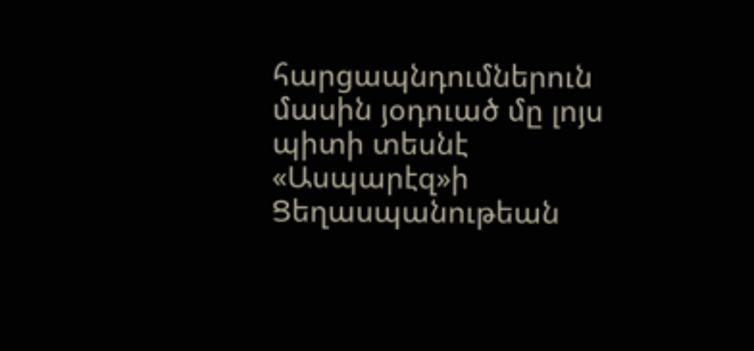հարցապնդումներուն մասին յօդուած մը լոյս պիտի տեսնէ «Ասպարէզ»ի Ցեղասպանութեան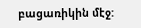բացառիկին մէջ: